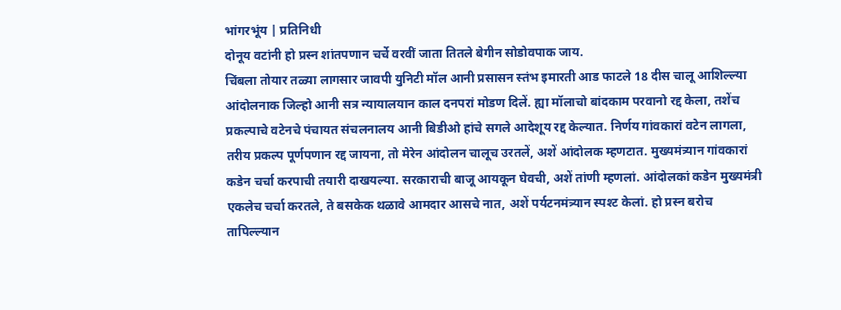भांगरभूंय | प्रतिनिधी
दोनूय वटांनी हो प्रस्न शांतपणान चर्चे वरवीं जाता तितले बेगीन सोडोवपाक जाय.
चिंबला तोयार तळ्या लागसार जावपी युनिटी मॉल आनी प्रसासन स्तंभ इमारती आड फाटले 18 दीस चालू आशिल्ल्या आंदोलनाक जिल्हो आनी सत्र न्यायालयान काल दनपरां मोडण दिलें. ह्या मॉलाचो बांदकाम परवानो रद्द केला, तशेंच प्रकल्पाचे वटेनचे पंचायत संचलनालय आनी बिडीओ हांचे सगले आदेशूय रद्द केल्यात. निर्णय गांवकारां वटेन लागला, तरीय प्रकल्प पूर्णपणान रद्द जायना, तो मेरेन आंदोलन चालूच उरतलें, अशें आंदोलक म्हणटात. मुख्यमंत्र्यान गांवकारां कडेन चर्चा करपाची तयारी दाखयल्या. सरकाराची बाजू आयकून घेवची, अशें तांणी म्हणलां. आंदोलकां कडेन मुख्यमंत्री एकलेच चर्चा करतले, ते बसकेक थळावे आमदार आसचे नात, अशें पर्यटनमंत्र्यान स्पश्ट केलां. हो प्रस्न बरोच तापिल्ल्यान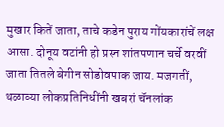मुखार कितें जाता, ताचे कडेन पुराय गोंयकारांचें लक्ष आसा. दोनूय वटांनी हो प्रस्न शांतपणान चर्चे वरवीं जाता तितले बेगीन सोडोवपाक जाय. मजगतीं, थळाव्या लोकप्रतिनिधींनी खबरां चॅनलांक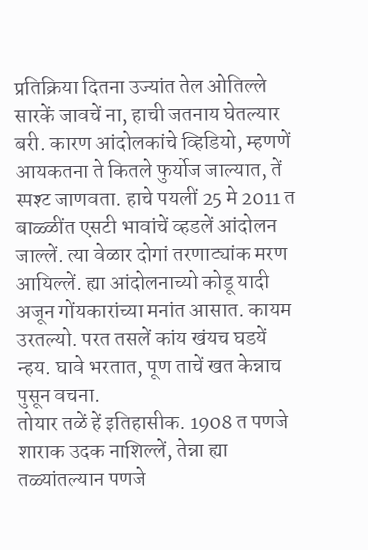प्रतिक्रिया दितना उज्यांत तेल ओतिल्ले सारकें जावचें ना, हाची जतनाय घेतल्यार बरी. कारण आंदोलकांचे व्हिडियो, म्हणणें आयकतना ते कितले फुर्योज जाल्यात, तें स्पश्ट जाणवता. हाचे पयलीं 25 मे 2011 त बाळ्ळींत एसटी भावांचें व्हडलें आंदोलन जाल्लें. त्या वेळार दोगां तरणाट्यांक मरण आयिल्लें. ह्या आंदोलनाच्यो कोडू यादी अजून गोंयकारांच्या मनांत आसात. कायम उरतल्यो. परत तसलें कांय खंयच घडयें न्हय. घावे भरतात, पूण ताचें खत केन्नाच पुसून वचना.
तोयार तळें हें इतिहासीक. 1908 त पणजे शाराक उदक नाशिल्लें, तेन्ना ह्या तळ्यांतल्यान पणजे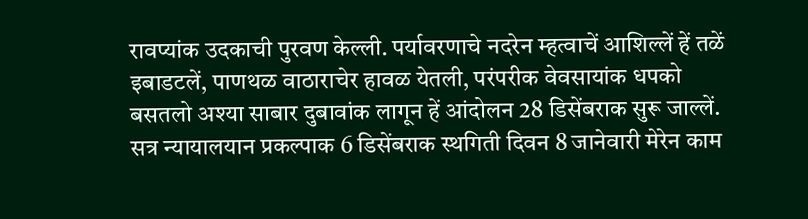रावप्यांक उदकाची पुरवण केल्ली. पर्यावरणाचे नदरेन म्हत्वाचें आशिल्लें हें तळें इबाडटलें, पाणथळ वाठाराचेर हावळ येतली, परंपरीक वेवसायांक धपको बसतलो अश्या साबार दुबावांक लागून हें आंदोलन 28 डिसेंबराक सुरू जाल्लें. सत्र न्यायालयान प्रकल्पाक 6 डिसेंबराक स्थगिती दिवन 8 जानेवारी मेरेन काम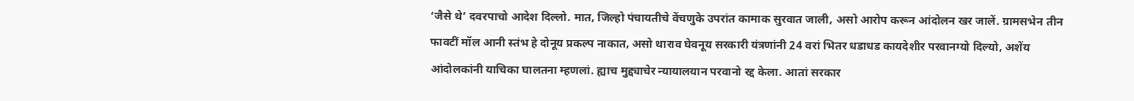‘जैसे थे’ दवरपाचो आदेश दिल्लो. मात, जिल्हो पंचायतीचे वेंचणुके उपरांत कामाक सुरवात जाली, असो आरोप करून आंदोलन खर जालें. ग्रामसभेन तीन फावटीं मॉल आनी स्तंभ हे दोनूय प्रकल्प नाकात, असो थाराव घेवनूय सरकारी यंत्रणांनी 24 वरां भितर धडाधड कायदेशीर परवानग्यो दिल्यो, अशेंय आंदोलकांनी याचिका घालतना म्हणलां. ह्याच मुद्द्याचेर न्यायालयान परवानो रद्द केला. आतां सरकार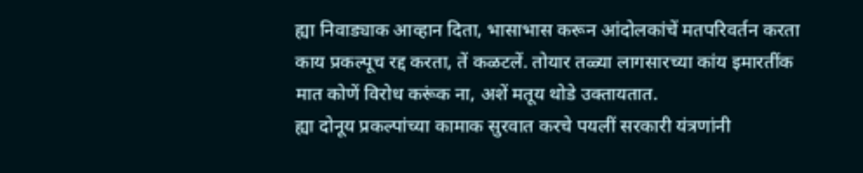ह्या निवाड्याक आव्हान दिता, भासाभास करून आंदोलकांचें मतपरिवर्तन करता काय प्रकल्पूच रद्द करता, तें कळटलें. तोयार तळ्या लागसारच्या कांय इमारतींक मात कोणें विरोध करूंक ना, अशें मतूय थोडे उक्तायतात.
ह्या दोनूय प्रकल्पांच्या कामाक सुरवात करचे पयलीं सरकारी यंत्रणांनी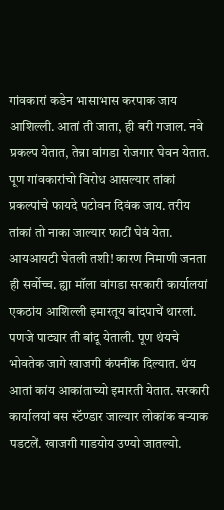गांवकारां कडेन भासाभास करपाक जाय आशिल्ली. आतां ती जाता, ही बरी गजाल. नवे प्रकल्प येतात, तेन्ना वांगडा रोजगार घेवन येतात. पूण गांवकारांचो विरोध आसल्यार तांकां प्रकल्पांचे फायदे पटोवन दिवंक जाय. तरीय तांकां तो नाका जाल्यार फाटीं घेवं येता. आयआयटी घेतली तशी! कारण निमाणी जनता ही सर्वोच्च. ह्या मॉला वांगडा सरकारी कार्यालयां एकठांय आशिल्ली इमारतूय बांदपाचें थारलां. पणजे पाट्यार ती बांदू येताली. पूण थंयचे भोवतेक जागे खाजगी कंपनींक दिल्यात. थंय आतां कांय आकांताच्यो इमारती येतात. सरकारी कार्यालयां बस स्टॅण्डार जाल्यार लोकांक बऱ्याक पडटलें. खाजगी गाडयोय उण्यो जातल्यो.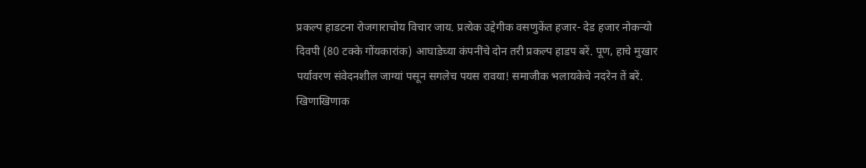प्रकल्प हाडटना रोजगाराचोय विचार जाय. प्रत्येक उद्देगीक वसणुकेंत हजार- देड हजार नोकऱ्यो दिवपी (80 टक्के गोंयकारांक) आघाडेच्या कंपनींचे दोन तरी प्रकल्प हाडप बरें. पूण, हाचे मुखार पर्यावरण संवेदनशील जाग्यां पसून सगलेच पयस रावया! समाजीक भलायकेचे नदरेन तें बरें.
खिणाखिणाक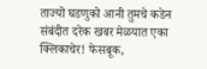ताज्यो घडणुको आनी तुमचे कडेन संबंदीत दरेक खबर मेळयात एका क्लिकाचेर! फेसबूक,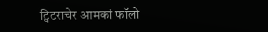ट्विटराचेर आमकां फॉलो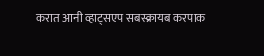करात आनी व्हाट्सएप सबस्क्रायब करपाक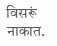विसरूं नाकात.